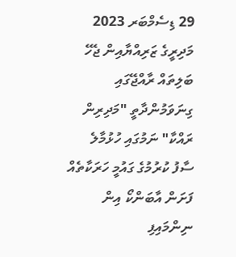29 ޑިސެމްބަރ 2023
މަދިރީގެ ޒަރިއްޔާއިން ޖެހޭ ބަލިތައް ރާއްޖޭގައި ގިނަވަމުންދާތީ "މަދިރިން ރައްކާ" ނަމުގައި ހުޅުމާލެ ސާފު ކުރުމުގެ ގައުމީ ހަރަކާތެއް ފަށަން އާބަންކޯ އިން ނިންމައިފި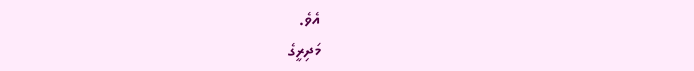އެވެ.
މަދިރީގެ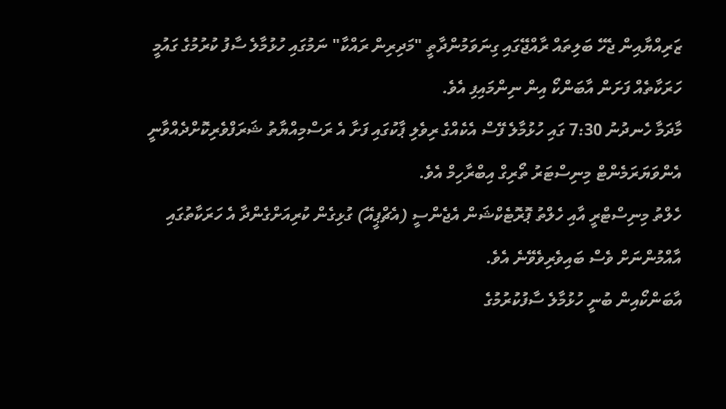ޒަރިއްޔާއިން ޖެހޭ ބަލިތައް ރާއްޖޭގައި ގިނަވަމުންދާތީ "މަދިރިން ރައްކާ" ނަމުގައި ހުޅުމާލެ ސާފު ކުރުމުގެ ގައުމީ ހަރަކާތެއް ފަށަން އާބަންކޯ އިން ނިންމައިފި އެވެ.
މާދަމާ ހެނދުނު 7:30 ގައި ހުޅުމާލެ ފޭސް އެކެއްގެ ރިވެލި ޕާކުގައި ފަށާ އެ ރަސްމިއްޔާތު ޝަރަފްވެރިކޮށްދެއްވާނީ އެންވަޔަރަމެންޓް މިނިސްޓަރު ތޯރިގް އިބްރާހިމް އެވެ.
ހެލްތު މިނިސްޓްރީ އާއި ހެލްތު ޕޮރޮޓެކްޝަން އެޖެންސީ (އެޗްޕީއޭ) ގުޅިގެން ކުރިއަށްގެންދާ އެ ހަރަކާތުގައި އާއްމުންނަށް ވެސް ބައިވެރިވެވޭނެ އެވެ.
އާބަންކޯއިން ބުނީ ހުޅުމާލެ ސާފުކުރުމުގެ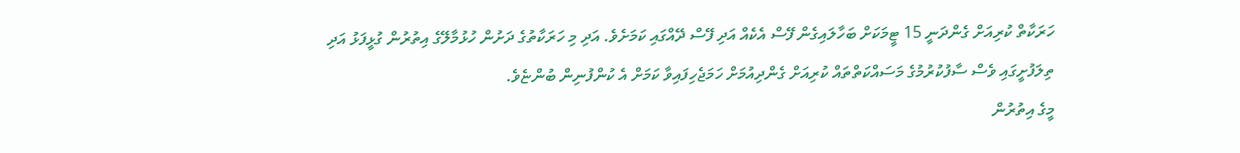ހަރަކާތް ކުރިއަށް ގެންދަނީ 15 ޓީމަކަށް ބަހާލައިގެން ފޭސް އެކެއް އަދި ފޭސް ދޭއްގައި ކަމަށެވެ. އަދި މި ހަރަކާތުގެ ދަށުން ހުޅުމާލޭގެ އިތުރުން ގުޅީފަޅު އަދި ތިލަފުށީގައި ވެސް ސާފުކުރުމުގެ މަސައްކަތްތައް ކުރިއަށް ގެންދިއުމަށް ހަމަޖެހިފައިވާ ކަމަށް އެ ކުންފުނިން ބުންޏެވެ.
މީގެ އިތުރުން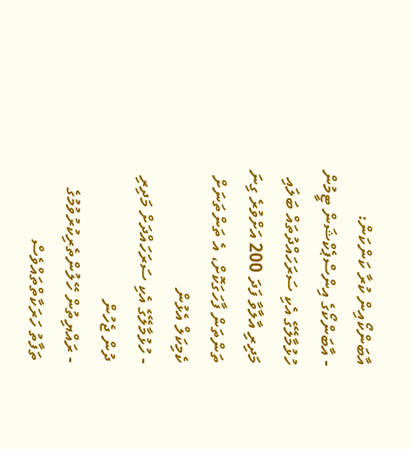އާބަންކޯއިން ކުރާ ކަންކަން:
- އާބަންކޯގެ އިންސްޕެކްޝަން ޓީމުން ހުޅުމާލޭގެ އެކި ސަރަހައްދުތައް ބަލައި މަދިރި އާލާވާ ފަދަ 200 އަށްވުރެ ގިނަ ތަންތަން ފާހަގަކޮށް، އެ ތަންތަނަށް ކެމިކަލް އެޅުން
- ހުޅުމާލޭގެ އެކި ސަރަހައްދަށް މަދިރި ދުން ޖެހުން
- ރައްޔިތުން ހޭލުންތެރިކުރުވުމުގެ ތަފާތު ހަރަކާތްތައްވެސް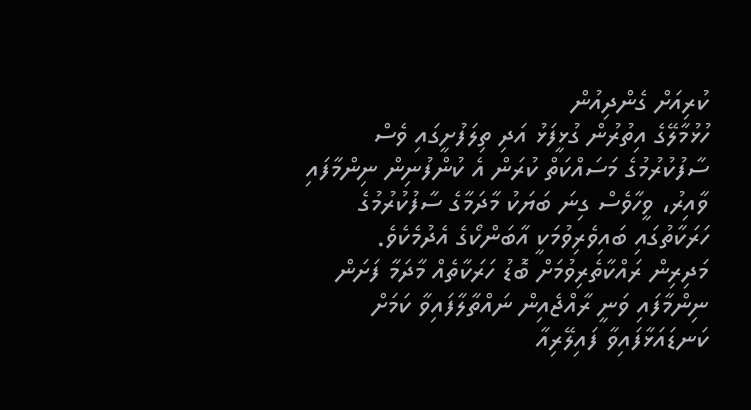ކުރިއަށް ގެންދިއުން
ހުޅުމާލޭގެ އިތުރުން ގުޅީފަޅު އަދި ތިލަފުށީގައި ވެސް ސާފުކުރުމުގެ މަސައްކަތް ކުރަން އެ ކުންފުނިން ނިންމާފައި ވާއިރު، ވީހާވެސް ގިނަ ބަޔަކު މާދަމާގެ ސާފުކުރުމުގެ ހަރަކާތުގައި ބައިވެރިވުމަކީ އާބަންކޯގެ އެދުމެކެވެ.
މަދިރިން ރައްކާތެރިވުމަށް ބޮޑު ހަރަކާތެއް މާދަމާ ފަށަން ނިންމާފައި ވަނީ ރާއްޖެއިން ނައްތާލާފައިވާ ކަމަށް ކަނޑައަޅާފައިވާ ފައިލޭރިއާ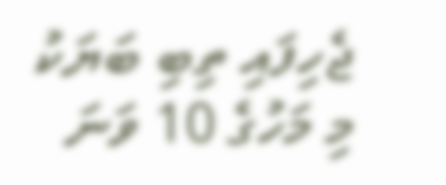ޖެހިފައި ތިބި ބަޔަކު މި މަހުގެ 10 ވަނަ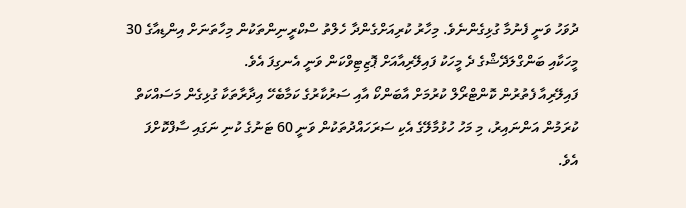ދުވަހު ވަނީ ފެނުމާ ގުޅިގެންނެވެ. މިހާރު ކުރިއަށްގެންދާ ހެލްތު ސްކްރީނިންތަކުން މިހާތަނަށް އިންޑިއާގެ 30 މީހަކާއި ބަންގްލަދޭޝްގެ ދެ މީހަކު ފައިލޭރިއާއަށް ޕޮޒިޓިވްކަން ވަނީ އެނގިފަ އެވެ.
ފައިލޭރިއާ ފެތުރުން ކޮންޓްރޯލް ކުރުމަށް އާބަންކޯ އާއި ސަރުކާރުގެ ކަމާބެހޭ އިދާރާތަކާ ގުޅިގެން މަސައްކަތް ކުރަމުން އަންނައިރު، މި މަހު ހުޅުމާލޭގެ އެކި ސަރަހައްދުތަކުން ވަނީ 60 ޓަނުގެ ކުނި ނަގައި ސާފްކޮށްފަ އެވެ.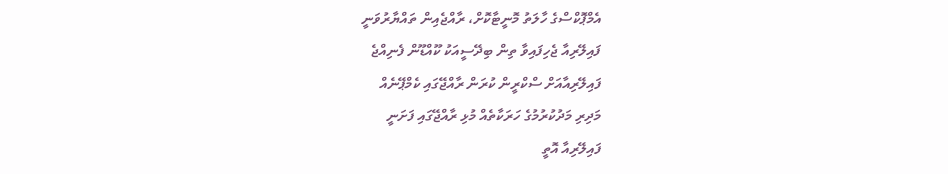އެމްޕޮކްސްގެ ހާލަތު މޮނީޓާކޮށް، ރާއްޖެއިން ތައްޔާރުވަނީ
ފައިލޭރިއާ ޖެހިފައިވާ ތިން ބިދޭސީއަކު ކޫއްޑޫން ފެނިއްޖެ
ފައިލޭރިއާއަށް ސްކްރީން ކުރަން ރާއްޖޭގައި ކެމްޕޭނެއް
މަދިރި މަދުކުރުމުގެ ހަރަކާތެއް މުޅި ރާއްޖޭގައި ފަށަނީ
ފައިލޭރިއާ އޮތީ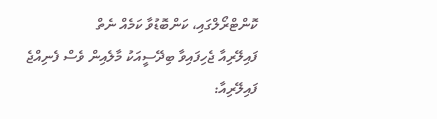ކޮންޓްރޯލްގައި، ކަންބޮޑުވާ ކަމެއް ނެތް
ފައިލޭރިއާ ޖެހިފައިވާ ބިދޭސީއަކު މާލެއިން ވެސް ފެނިއްޖެ
ފައިލޭރިއާ: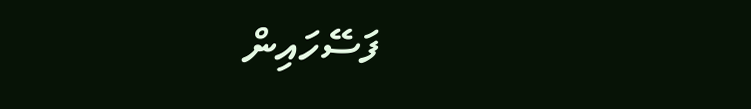ފަސޭހައިން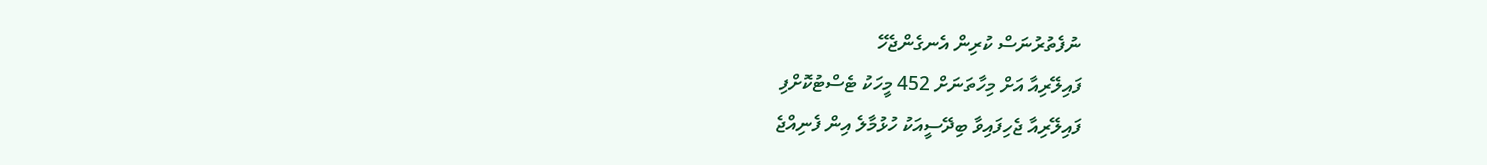ނުފެތުރުނަސް ކުރިން އެނގެންޖެހޭ
ފައިލޭރިއާ އަށް މިހާތަނަށް 452 މީހަކު ޓެސްޓުކޮށްފި
ފައިލޭރިއާ ޖެހިފައިވާ ބިދޭސީއަކު ހުޅުމާލެ އިން ފެނިއްޖެ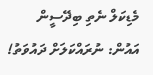މެޑިކަލް ނެތި ބިދޭސީން އައުން: ނުރައްކަލަށް ދައުވަތު!